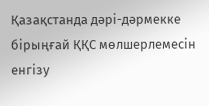Қазақстанда дәрі-дәрмекке бірыңғай ҚҚС мөлшерлемесін енгізу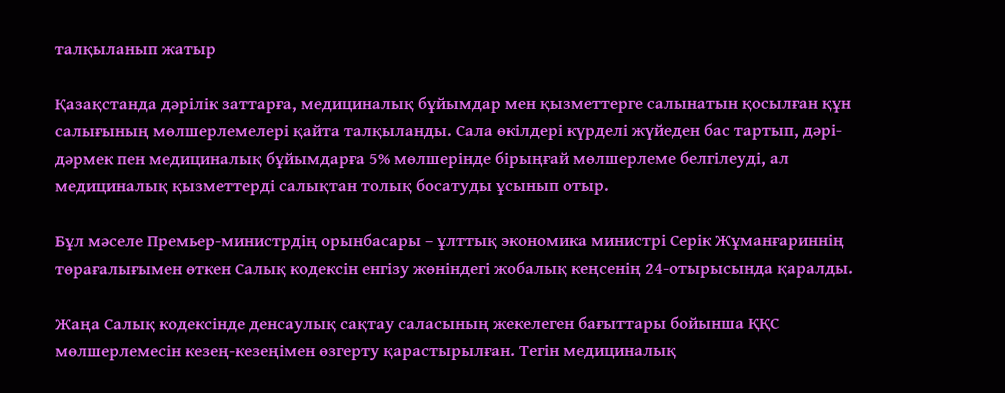талқыланып жатыр

Қазақстанда дәрілік заттарға, медициналық бұйымдар мен қызметтерге салынатын қосылған құн салығының мөлшерлемелері қайта талқыланды. Сала өкілдері күрделі жүйеден бас тартып, дәрі-дәрмек пен медициналық бұйымдарға 5% мөлшерінде бірыңғай мөлшерлеме белгілеуді, ал медициналық қызметтерді салықтан толық босатуды ұсынып отыр.

Бұл мәселе Премьер-министрдің орынбасары – ұлттық экономика министрі Серік Жұманғариннің төрағалығымен өткен Салық кодексін енгізу жөніндегі жобалық кеңсенің 24-отырысында қаралды.

Жаңа Салық кодексінде денсаулық сақтау саласының жекелеген бағыттары бойынша ҚҚС мөлшерлемесін кезең-кезеңімен өзгерту қарастырылған. Тегін медициналық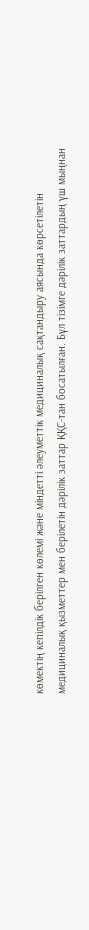көмектің кепілдік берілген көлемі және міндетті әлеуметтік медициналық сақтандыру аясында көрсетілетін медициналық қызметтер мен берілетін дәрілік заттар ҚҚС-тан босатылған. Бұл тізімге дәрілік заттардың үш мыңнан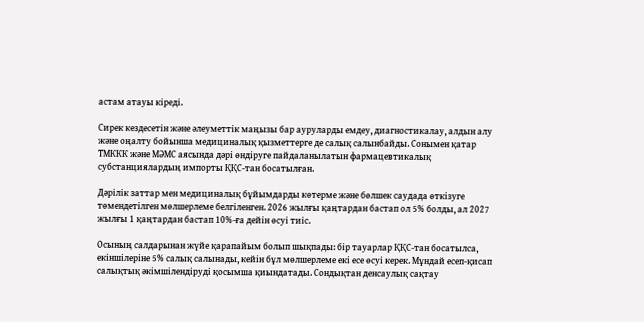астам атауы кіреді.

Сирек кездесетін және әлеуметтік маңызы бар ауруларды емдеу, диагностикалау, алдын алу және оңалту бойынша медициналық қызметтерге де салық салынбайды. Сонымен қатар ТМККК және МӘМС аясында дәрі өндіруге пайдаланылатын фармацевтикалық субстанциялардың импорты ҚҚС-тан босатылған.

Дәрілік заттар мен медициналық бұйымдарды көтерме және бөлшек саудада өткізуге төмендетілген мөлшерлеме белгіленген. 2026 жылғы қаңтардан бастап ол 5% болды, ал 2027 жылғы 1 қаңтардан бастап 10%-ға дейін өсуі тиіс.

Осының салдарынан жүйе қарапайым болып шықпады: бір тауарлар ҚҚС-тан босатылса, екіншілеріне 5% салық салынады, кейін бұл мөлшерлеме екі есе өсуі керек. Мұндай есеп-қисап салықтық әкімшілендіруді қосымша қиындатады. Сондықтан денсаулық сақтау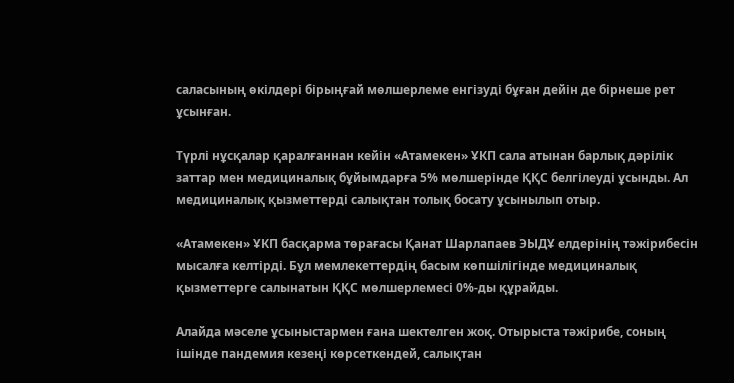саласының өкілдері бірыңғай мөлшерлеме енгізуді бұған дейін де бірнеше рет ұсынған.

Түрлі нұсқалар қаралғаннан кейін «Атамекен» ҰКП сала атынан барлық дәрілік заттар мен медициналық бұйымдарға 5% мөлшерінде ҚҚС белгілеуді ұсынды. Ал медициналық қызметтерді салықтан толық босату ұсынылып отыр.

«Атамекен» ҰКП басқарма төрағасы Қанат Шарлапаев ЭЫДҰ елдерінің тәжірибесін мысалға келтірді. Бұл мемлекеттердің басым көпшілігінде медициналық қызметтерге салынатын ҚҚС мөлшерлемесі 0%-ды құрайды.

Алайда мәселе ұсыныстармен ғана шектелген жоқ. Отырыста тәжірибе, соның ішінде пандемия кезеңі көрсеткендей, салықтан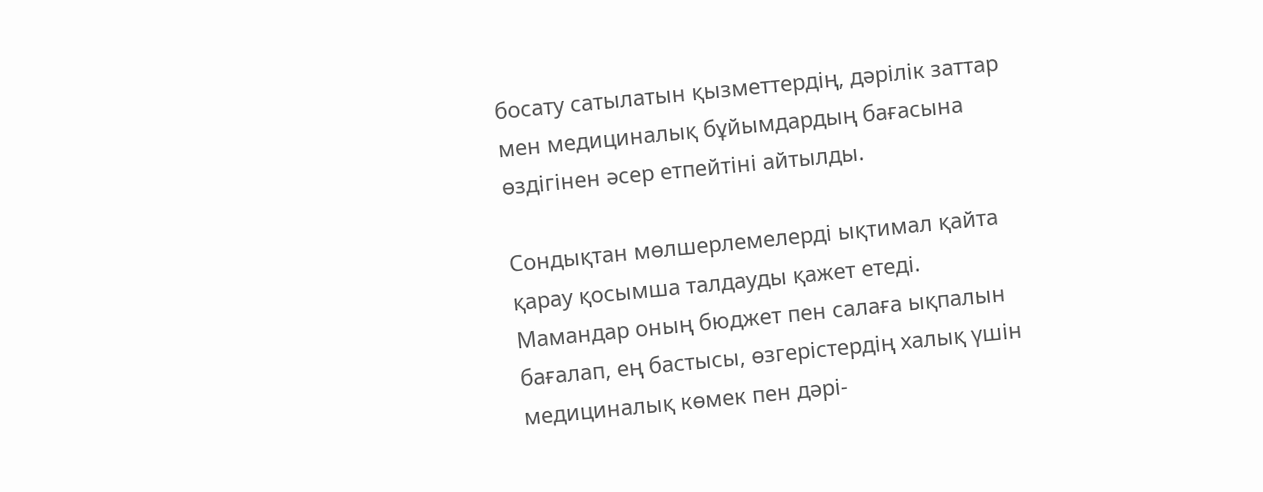босату сатылатын қызметтердің, дәрілік заттар мен медициналық бұйымдардың бағасына өздігінен әсер етпейтіні айтылды.

Сондықтан мөлшерлемелерді ықтимал қайта қарау қосымша талдауды қажет етеді. Мамандар оның бюджет пен салаға ықпалын бағалап, ең бастысы, өзгерістердің халық үшін медициналық көмек пен дәрі-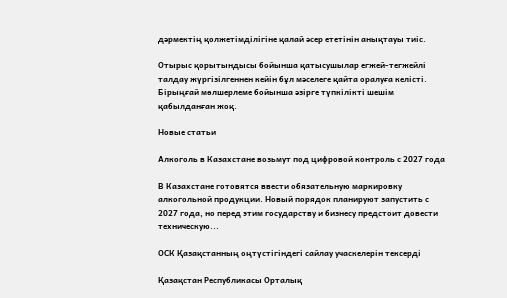дәрмектің қолжетімділігіне қалай әсер ететінін анықтауы тиіс.

Отырыс қорытындысы бойынша қатысушылар егжей-тегжейлі талдау жүргізілгеннен кейін бұл мәселеге қайта оралуға келісті. Бірыңғай мөлшерлеме бойынша әзірге түпкілікті шешім қабылданған жоқ.

Новые статьи

Алкоголь в Казахстане возьмут под цифровой контроль с 2027 года

В Казахстане готовятся ввести обязательную маркировку алкогольной продукции. Новый порядок планируют запустить с 2027 года, но перед этим государству и бизнесу предстоит довести техническую...

ОСК Қазақстанның оңтүстігіндегі сайлау учаскелерін тексерді

Қазақстан Республикасы Орталық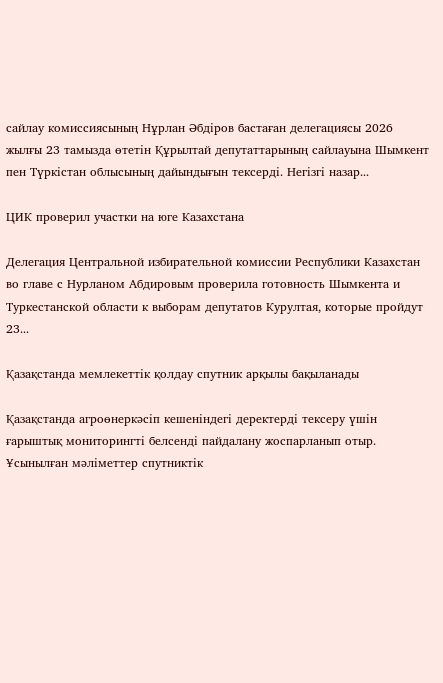сайлау комиссиясының Нұрлан Әбдіров бастаған делегациясы 2026 жылғы 23 тамызда өтетін Құрылтай депутаттарының сайлауына Шымкент пен Түркістан облысының дайындығын тексерді. Негізгі назар...

ЦИК проверил участки на юге Казахстана

Делегация Центральной избирательной комиссии Республики Казахстан во главе с Нурланом Абдировым проверила готовность Шымкента и Туркестанской области к выборам депутатов Курултая, которые пройдут 23...

Қазақстанда мемлекеттік қолдау спутник арқылы бақыланады

Қазақстанда агроөнеркәсіп кешеніндегі деректерді тексеру үшін ғарыштық мониторингті белсенді пайдалану жоспарланып отыр. Ұсынылған мәліметтер спутниктік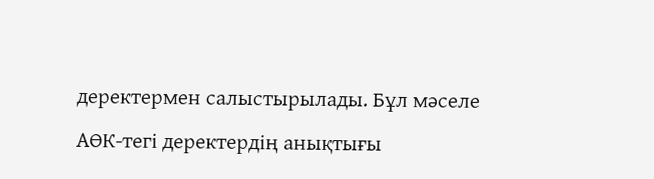деректермен салыстырылады. Бұл мәселе АӨК-тегі деректердің анықтығы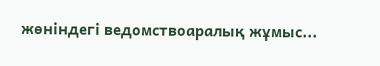жөніндегі ведомствоаралық жұмыс...